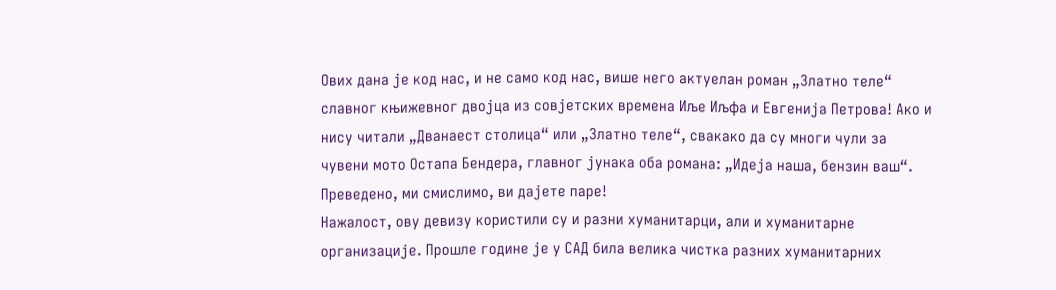Ових дана је код нас, и не само код нас, више него актуелан роман „Златно теле“ славног књижевног двојца из совјетских времена Иље Иљфа и Евгенија Петрова! Ако и нису читали „Дванаест столица“ или „Златно теле“, свакако да су многи чули за чувени мото Остапа Бендера, главног јунака оба романа: „Идеја наша, бензин ваш“. Преведено, ми смислимо, ви дајете паре!
Нажалост, ову девизу користили су и разни хуманитарци, али и хуманитарне организације. Прошле године је у САД била велика чистка разних хуманитарних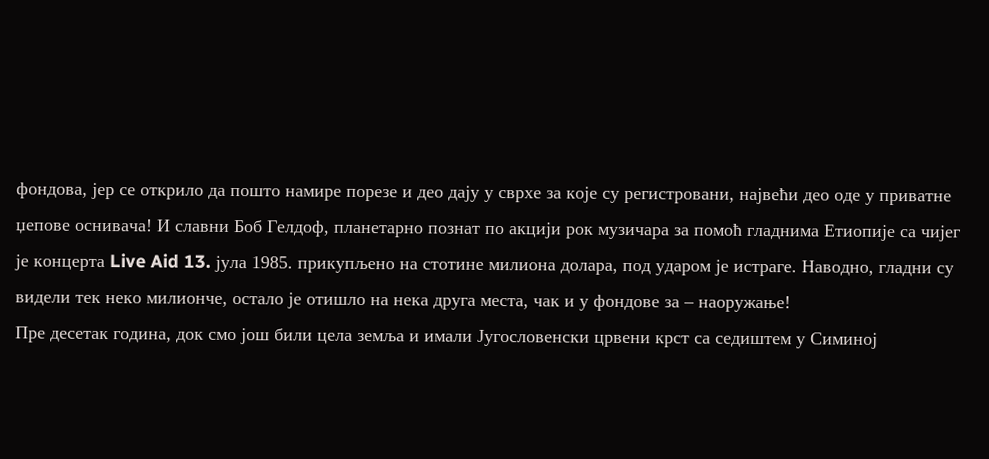фондова, јер се открило да пошто намире порезе и део дају у сврхе за које су регистровани, највећи део оде у приватне џепове оснивача! И славни Боб Гелдоф, планетарно познат по акцији рок музичара за помоћ гладнима Етиопије са чијег је концерта Live Aid 13. јула 1985. прикупљено на стотине милиона долара, под ударом је истраге. Наводно, гладни су видели тек неко милионче, остало је отишло на нека друга места, чак и у фондове за – наоружање!
Пре десетак година, док смо још били цела земља и имали Југословенски црвени крст са седиштем у Симиној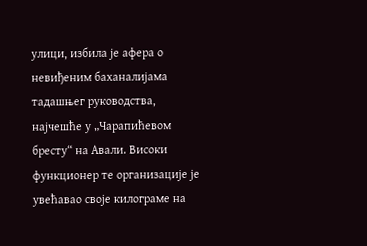улици, избила је афера о невиђеним баханалијама тадашњег руководства, најчешће у „Чарапићевом бресту“ на Авали. Високи функционер те организације је увећавао своје килограме на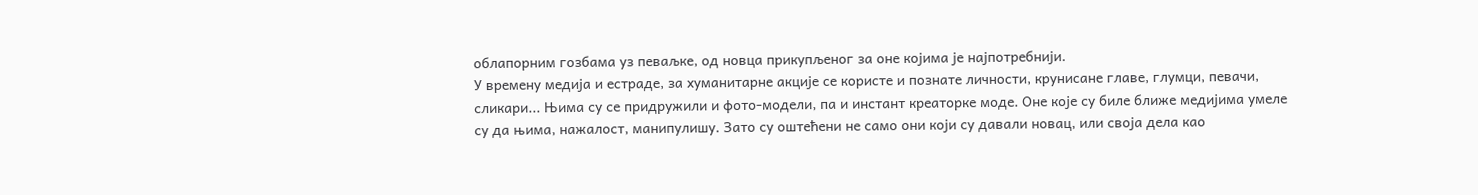облапорним гозбама уз певаљке, од новца прикупљеног за оне којима је најпотребнији.
У времену медија и естраде, за хуманитарне акције се користе и познате личности, крунисане главе, глумци, певачи, сликари... Њима су се придружили и фото-модели, па и инстант креаторке моде. Оне које су биле ближе медијима умеле су да њима, нажалост, манипулишу. Зато су оштећени не само они који су давали новац, или своја дела као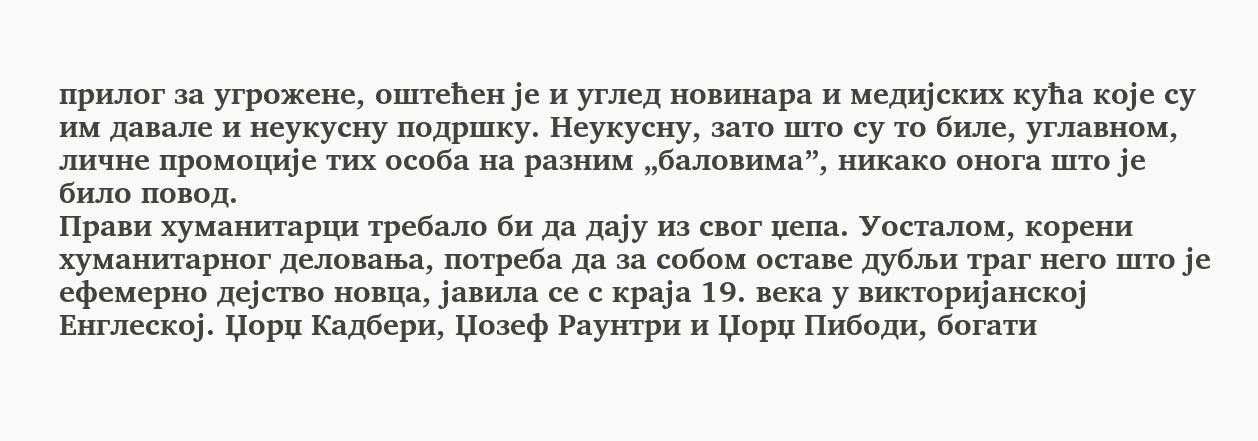прилог за угрожене, оштећен је и углед новинара и медијских кућа које су им давале и неукусну подршку. Неукусну, зато што су то биле, углавном, личне промоције тих особа на разним „баловима”, никако онога што је било повод.
Прави хуманитарци требало би да дају из свог џепа. Уосталом, корени хуманитарног деловања, потреба да за собом оставе дубљи траг него што је ефемерно дејство новца, јавила се с краја 19. века у викторијанској Енглеској. Џорџ Кадбери, Џозеф Раунтри и Џорџ Пибоди, богати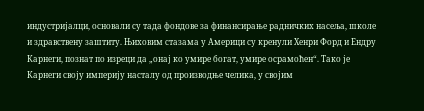индустријалци, основали су тада фондове за финансирање радничких насеља, школе и здравствену заштиту. Њиховим стазама у Америци су кренули Хенри Форд и Ендру Карнеги, познат по изреци да „онај ко умире богат, умире осрамоћен“. Тако је Карнеги своју империју насталу од производње челика, у својим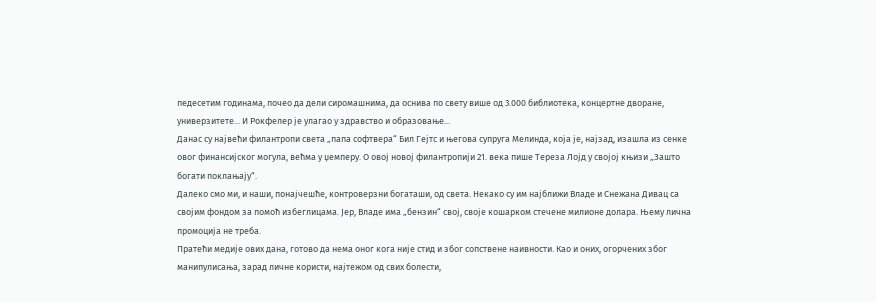педесетим годинама, почео да дели сиромашнима, да оснива по свету више од 3.000 библиотека, концертне дворане, универзитете... И Рокфелер је улагао у здравство и образовање...
Данас су највећи филантропи света „папа софтвера“ Бил Гејтс и његова супруга Мелинда, која је, најзад, изашла из сенке овог финансијског могула, већма у џемперу. О овој новој филантропији 21. века пише Тереза Лојд у својој књизи „Зашто богати поклањају“.
Далеко смо ми, и наши, понајчешће, контроверзни богаташи, од света. Некако су им најближи Владе и Снежана Дивац са својим фондом за помоћ избеглицама. Јер, Владе има „бензин“ свој, своје кошарком стечене милионе долара. Њему лична промоција не треба.
Пратећи медије ових дана, готово да нема оног кога није стид и због сопствене наивности. Као и оних, огорчених због манипулисања, зарад личне користи, најтежом од свих болести,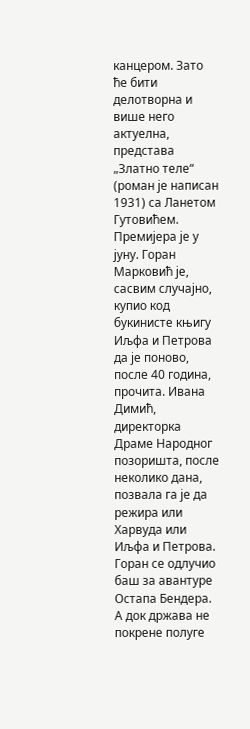канцером. Зато ће бити делотворна и више него актуелна, представа „Златно теле“ (роман је написан 1931) са Ланетом Гутовићем. Премијера је у јуну. Горан Марковић је, сасвим случајно, купио код букинисте књигу Иљфа и Петрова да је поново, после 40 година, прочита. Ивана Димић, директорка Драме Народног позоришта, после неколико дана, позвала га је да режира или Харвуда или Иљфа и Петрова. Горан се одлучио баш за авантуре Остапа Бендера. А док држава не покрене полуге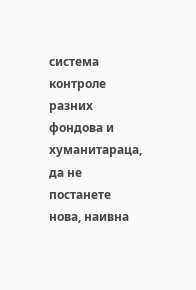система контроле разних фондова и хуманитараца, да не постанете нова, наивна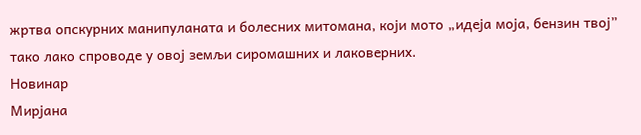жртва опскурних манипуланата и болесних митомана, који мото „идеја моја, бензин твој” тако лако спроводе у овој земљи сиромашних и лаковерних.
Новинар
Мирјана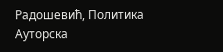Радошевић, Политика
Ауторска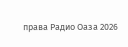права Радио Оаза 2026